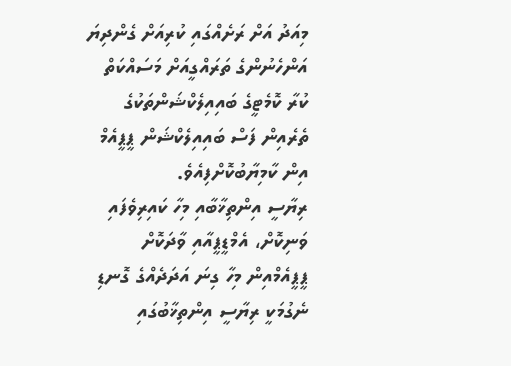މިއަދު އަށް ރަށެއްގައި ކުރިއަށް ގެންދިޔަ އަންހެނުންގެ ތަރައްގީއަށް މަސައްކަތް ކުރާ ކޮމެޓީގެ ބައިއިލެކްޝަންތަކުގެ ތެރެއިން ފަސް ބައިއިލެކްޝަން ޕީޕީއެމް އިން ކާމިޔާބުކޮށްފިއެވެ.
ރިޔާސީ އިންތިޚާބާއި މިހާ ކައިރިވެފައި ވަނިކޮށް، އެމްޑީޕީއާއި ވާދަކޮށް ޕީޕީއެމްއިން މިހާ ގިނަ އަދަދެއްގެ ގޮނޑި ނެގުމަކީ ރިޔާސީ އިންތިޚާބުގައި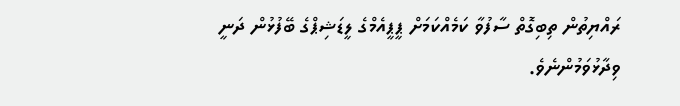ރައްޔިތުން ތިބިގޮތް ސާފުވާ ކަމެއްކަމަށް ޕީޕީއެމްގެ ލީޑަޝިޕްގެ ބޭފުޅުން ދަނީ ވިދާޅުވަމުންނެވެ.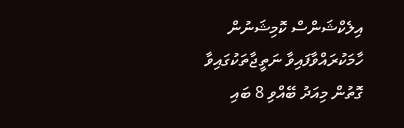އިލެކްޝަންސް ކޮމިޝަނުން ހާމަކުރައްވާފައިވާ ނަތީޖާތަކުގައިވާ ގޮތުން މިއަދު ބޭއްވި 8 ބައި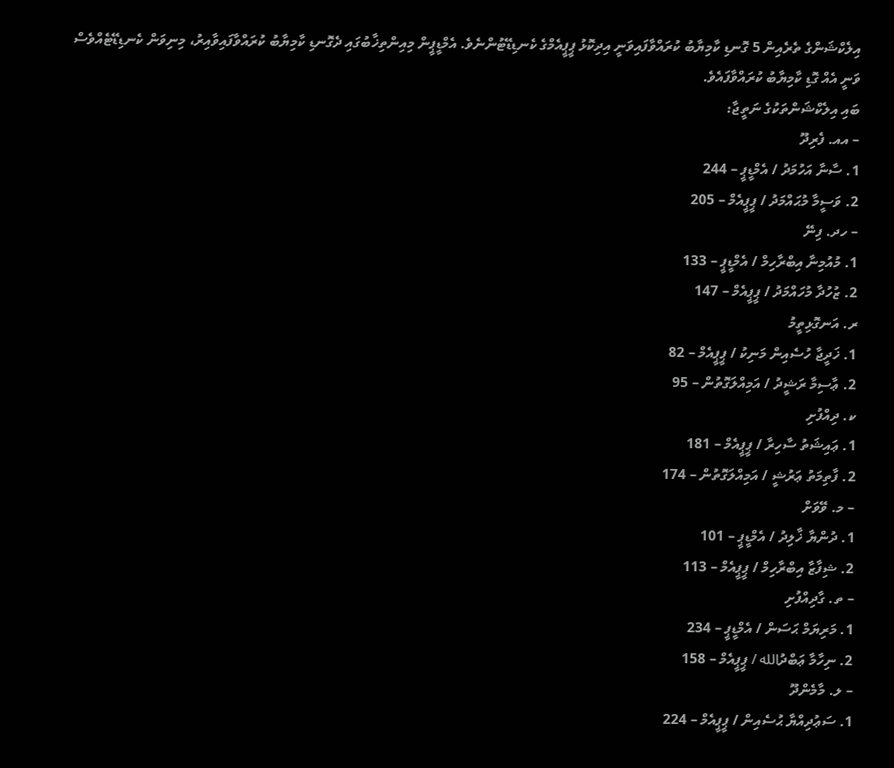އިލެކްޝަންގެ ތެރެއިން 5 ގޮނޑި ކާމިޔާބު ކުރައްވާފައިވަނީ އިދިކޮޅު ޕީޕީއެމްގެ ކެނޑިޑޭޓުންނެވެ. އެމްޑީޕީން މިއިންތިޚާބުގައި ދެގޮނޑި ކާމިޔާބު ކުރައްވާފައިވާއިރު، މިނިވަން ކެނޑިޑޭޓެއްވެސް ވަނީ އެއް ގޮޑި ކާމިޔާބު ކުރައްވާފައެވެ.
ބައި އިލެކްޝަންތަކުގެ ނަތީޖާ:
– އއ. ފެރިދޫ
1. ސާނާ އަހުމަދު / އެމްޑީޕީ – 244
2. ވަސީމާ މުޙައްމަދު / ޕީޕީއެމް – 205
– ހދ. ފިނޭ
1. މުއުމިނާ އިބްރާހިމް / އެމްޑީޕީ – 133
2. ޒުހުދާ މުހައްމަދު / ޕީޕީއެމް – 147
ރ. އަނގޮޅިތީމު
1. ޚަދީޖާ ހުސެއިން މަނިކު / ޕީޕީއެމް – 82
2. ޢާސިމާ ރަޝީދު / އަމިއްލަގޮތުން – 95
ކ. ދިއްފުށި
1. ޢައިޝަތު ސާހިރާ / ޕީޕީއެމް – 181
2. ފާތިމަތު ޢަރުޝީ / އަމިއްލަގޮތުން – 174
– މ. ވޭވަށް
1. ދުންޔާ ޚާލިދު / އެމްޑީޕީ – 101
2. ޝިފާޒާ އިބްރާހިމް / ޕީޕީއެމް – 113
– ތ. ގާދިއްފުށި
1. މަރިޔަމް ޙަސަން / އެމްޑީޕީ – 234
2. ނިހާމާ ޢަބްދުالله / ޕީޕީއެމް – 158
– ލ. މާމެންދޫ
1. ސަޢުދިއްޔާ ޙުސެއިން / ޕީޕީއެމް – 224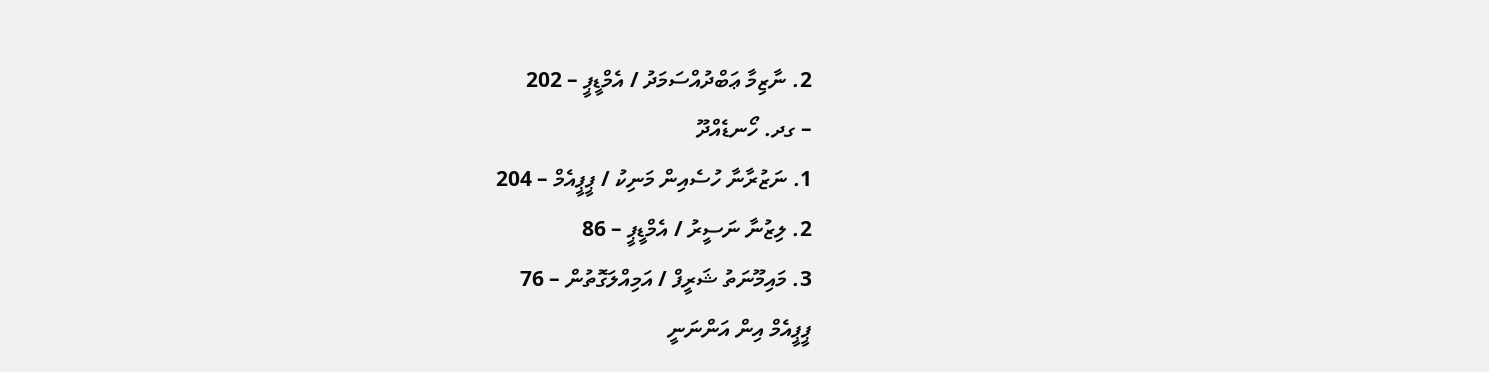2. ނާޒިމާ ޢަބްދުއްސަމަދު / އެމްޑީޕީ – 202
– ގދ. ހޯނޑެއްދޫ
1. ނަޒުރާނާ ހުސެއިން މަނިކު / ޕީޕީއެމް – 204
2. ލިޒުނާ ނަސީރު / އެމްޑީޕީ – 86
3. މައިމޫނަތު ޝަރީފް / އަމިއްލަގޮތުން – 76
ޕީޕީއެމް އިން އަންނަނީ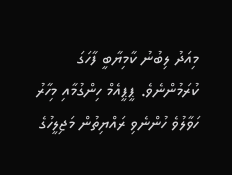މިއަދު ލިބުނު ކާމިޔާބީ ފާހަގަ ކުރަމުންނެވެ. ޕީޕީއެމް ހިންގުމާއި މިހާރު ހަވާލުވެ ހުންނެވި ރައްޔިތުން މަޖިލީހުގެ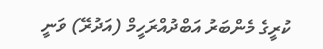ކުރީގެ މެންބަރު އަބްދުއްރަހީމް (އަދުރޭ) ވަނީ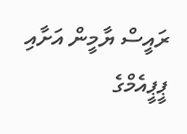ރައީސް ޔާމީން އަށާއި ޕީޕީއެމްގެ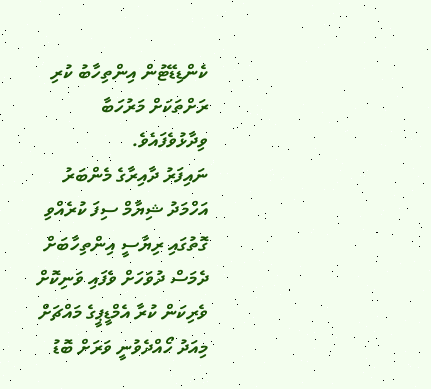ކެންޑިޑޭޓުން އިންތިހާބު ކުރި ރަށްތަކަށް މަރުހަބާ ވިދާޅުވެފައެވެ.
ނައިފަރު ދާއިރާގެ މެންބަރު އަހްމަދު ޝިޔާމް ސިފަ ކުރެއްވި ގޮތުގައި ރިޔާސީ އިންތިހާބަށް ދެމަސް ދުވަހަށް ވެފައި ވަނިކޮށް ވެރިކަން ކުރާ އެމްޑީޕީގެ މައްޗަށް މިއަދު ހޯއްދެވުނީ ވަރަށް ބޮޑު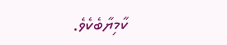ކާމިޔާބެކެވެ.